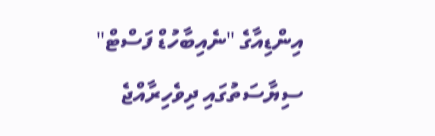އިންޑިއާގެ "ނެއިބާހުޑް ފަސްޓް" ސިޔާސަތުގައި ދިވެހިރާއްޖެ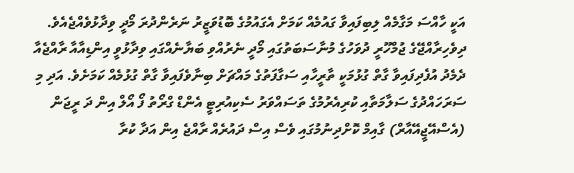އަކީ ހާއްސަ މަގާމެއް ލިބިފައިވާ ގައުމެއް ކަމަށް އެގައުމުގެ ބޮޑުވަޒީރު ނަރެންދުރަ މޯދީ ވިދާޅުވެއްޖެއެވެ.
ދިވެހިރާއްޖޭގެ ޖުމްހޫރީ ދުވަހުގެ މުނާސަބަތުގައި މޯދީ ނެރުއްވި ބަޔާނެއްގައި ވިދާޅުވީ އިންޑިއާއާ ރާއްޖެއާ ދެމެދު އުފެދިފައިވާ ގާތް ގުޅުމަކީ ތާރީހާއި ސަގާފަތުގެ މައްޗަށް ބިނާވެފައިވާ ގާތް ގުޅުމެއް ކަމަށެވެ. އަދި މި ސަރަހައްދުގެ ސަލާމަތާއި ކުރިއެރުމުގެ ތަސައްވަރު ސެކިއުރިޓީ އެންޑް ގްރޯތު ފޯ އޯލް އިން ދަ ރީޖަން (އެސްއޭޖީއޭއާރް) ގާއިމް ކޮށްދިނުމުގައި ވެސް އިސް ދައުރެއް ރާއްޖެ އިން އަދާ ކުރާ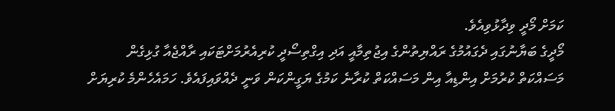ކަމަށް މޯދީ ވިދާޅުވިއެވެ.
މޯދީގެ ބަޔާނުގައި ދެގައުމުގެ ރައްޔިތުންގެ އިޖުތިމާއީ އަދި އިގްތިސޯދީ ކުރިއެރުމަށްޓަކައި ރާއްޖެއާ ގުޅިގެން މަސައްކަތް ކުރުމަށް އިންޑިއާ އިން މަސައްކަތް ކުރާނެ ކަމުގެ ޔަގީންކަން ވަނީ ދެއްވައިފައެވެ. ހަމައެހެންމެ ކުރިޔަށް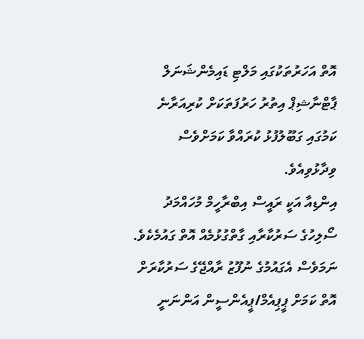އޮތް އަހަރުތަކުގައި މަލްޓި ޑައިމެންޝަނަލް ޕާޓްނާޝިޕް އިތުރު ހަރުފަތަކަށް ކުރިއަރާނެ ކަމުގައި ގަބޫލުފުޅު ކުރައްވާ ކަމަށްވެސް ވިދާޅުވިއެވެ.
އިންޑިއާ އަކީ ރައީސް އިބްރާހީމް މުހައްމަދު ސޯލިހުގެ ސަރުކާރާއި ގާތްގުޅުމެއް އޮތް ގައުމެކެވެ. ނަމަވެސް އެގައުމުގެ ނުފޫޒު ރާއްޖޭގެ ސަރުކާރަށް އޮތް ކަމަށް ޕީޕިއެމް/ޕީއެންސީން އަންނަނީ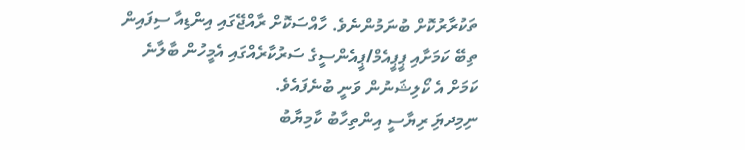ތަކުރާރުކޮށް ބުނަމުންނެވެ. ހާއްސަކޮށް ރާއްޖޭގައި އިންޑިއާ ސިފައިން ތިބޭ ކަމަށާއި ޕީޕީއެމް/ޕީއެންސީގެ ސަރުކާރެއްގައި އެމީހުން ބާލާނެ ކަމަށް އެ ކޯލިޝަނުން ވަނީ ބުނެފައެވެ.
ނިމިދޔިަ ރިޔާސީ އިންތިހާބު ކާމިޔާބު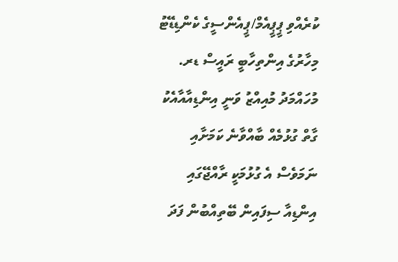ކުރެއްވި ޕީޕީއެމް/ޕީއެންސީގެ ކެންޑިޑޭޓު މިހާރުގެ އިންތިހާބީ ރައީސް ޑރ. މުހައްމަދު މުއިއްޒު ވަނީ އިންޑިއާއާއެކު ގާތް ގުޅުމެއް ބާއްވާނެ ކަމަށާއި ނަމަވެސް އެ ގުޅުމަކީ ރާއްޖޭގައި އިންޑިއާ ސިފައިން ބޭތިއްބުން ފަދަ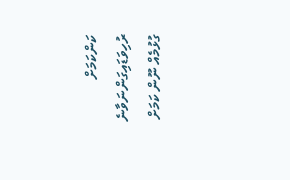ކަންކަމަށް ރުހިވަޑައިގަންނަވާނެ ގުޅުމެއް ނޫން ކަމަށް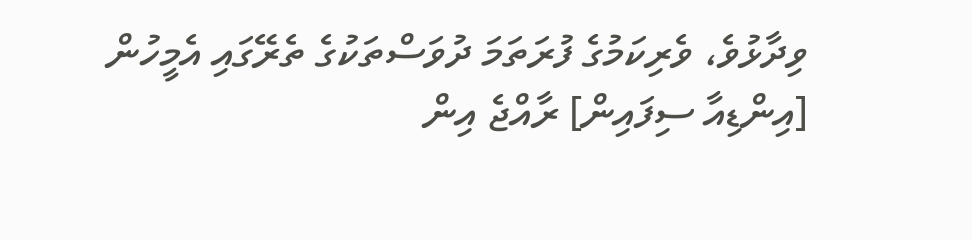ވިދާޅުވެ، ވެރިކަމުގެ ފުރަތަމަ ދުވަސްތަކުގެ ތެރޭގައި އެމީހުން [އިންޑިއާ ސިފައިން] ރާއްޖެ އިން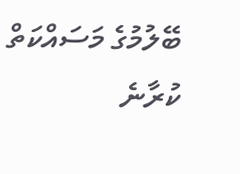ބޭލުމުގެ މަސައްކަތް ކުރާނެ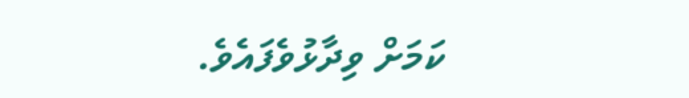ކަމަށް ވިދާޅުވެފައެވެ.